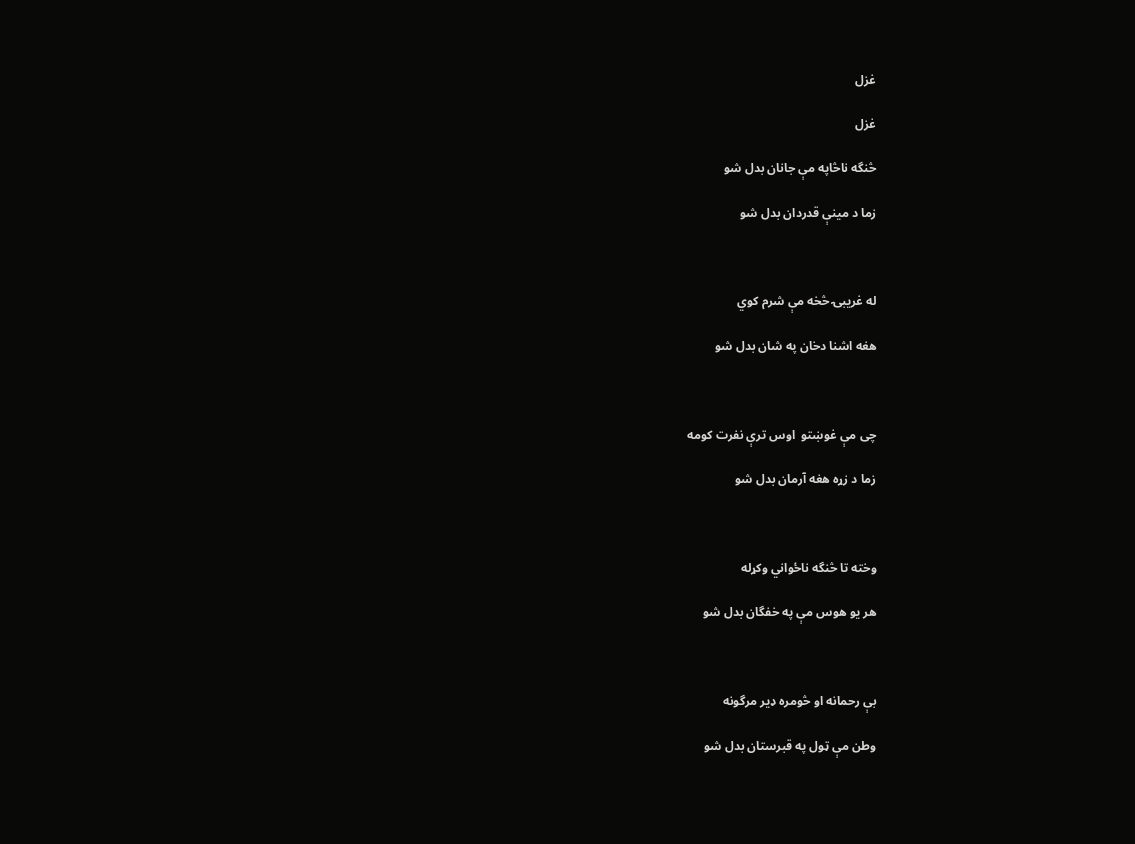غزل

غزل

څنگه ناڅاپه مې جانان بدل شو

زما د مینې قدردان بدل شو



له غريبۍ څخه مې شرم کوي

هغه اشنا دخان په شان بدل شو



چی مې غوښتو  اوس ترې نفرت کومه

زما د زړه هغه آرمان بدل شو



وخته تا څنگه ناځواني وکړله

هر یو هوس مې په خفگان بدل شو



بې رحمانه او څومره ډیر مرگونه

وطن مې ټول په قبرستان بدل شو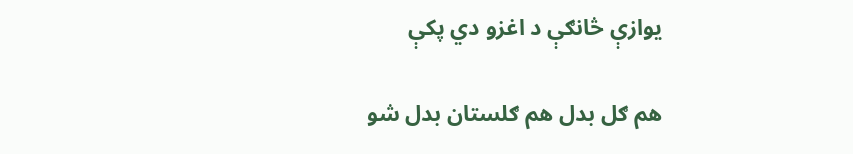يوازې څانګې د اغزو دي پکې

هم ګل بدل هم ګلستان بدل شو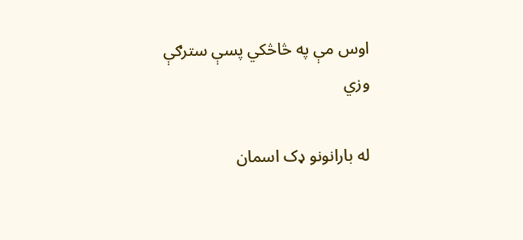اوس مې په څاڅکي پسې سترګې وزي

له بارانونو ډک اسمان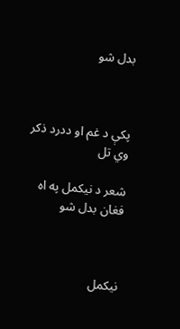بدل شو



پکې د غم او ددرد ذکر وي تل

شعر د نيکمل په اه فغان بدل شو



نيکمل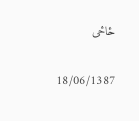ځاځی

18/06/1387